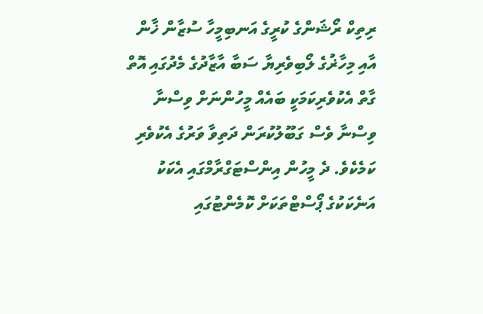ރިތިކް ރޯޝަންގެ ކުރީގެ އަނބިމީހާ ސުޒާން ޚާން އާއި މިހާޜުގެ ލޯބިވެރިޔާ ސަބާ އާޒާދުގެ މެދުގައި އޮތް ގާތް އެކުވެރިކަމަކީ ބައެއް މީހުންނަށް ވިސްނާ ވިސްނާ ވެސް ގަބޫލުކުރަން ދަތިވާ ވަރުގެ އެކުވެރި ކަމެކެވެ. ދެ މީހުން އިންސްޓަގްރާމްގައި އެކަކު އަނެކަކުގެ ޕޯސްޓްތަކަށް ކޮމެންޓުގައި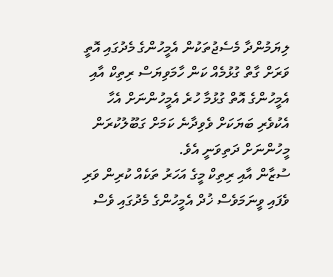ލިޔަމުންދާ މެސެޖުތަކުން އެމީހުންގެ މެދުގައި އޮތީ ވަރަށް ގާތް ގުޅުމެއް ކަން ހާމަވިޔަސް ރިތިކް އާއި އެމީހުންގެ އޮތް ގުޅުމާ ހުރެ އެމީހުންނަށް އެހާ އެކުވެރި ބަޔަކަށް ވެވިދާނެ ކަމަށް ގަބޫލުކުރަން މީހުންނަށް ދަތިވަނީ އެވެ.
ސުޒާން އާއި ރިތިކް މީގެ އަހަރު ތަކެއް ކުރިން ވަރި ވެފައި ވީނަމަވެސް ޚުދް އެމީހުންގެ މެދުގައި ވެސް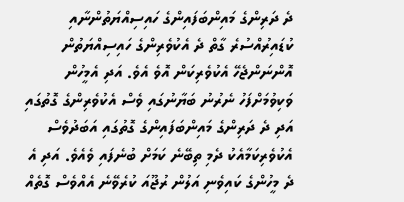ދެ ދަރިންގެ މައިންބަފައިންގެ ހައިސިއްޔަތުންނާއި ކުޑައިރުއްސުރެ ގާތް ދެ އެކުވެރިންގެ ހައިސިއްޔަތުން އޮންނަންޖެހޭ އެކުވެރިކަން އޮވެ އެވެ. އަދި އެމީހުން ވަކިވުމަށްފަހު ނެރުނު ބަޔާނުގައި ވެސް އެކުވެރިންގެ ގޮތުގައި އަދި ދެ ދަރިންގެ މައިންބަފައިންގެ ގޮތުގައި އަބަދުވެސް އެކުވެރިކަމާއެކު ދެމި ތިބޭނެ ކަމަށް ބުނެފައި ވެއެވެ. އަދި އެ ދެ މީހުންގެ ކައިވެނި އަލުން ރުޖޫއަ ކުރެވޭނެ އެއްވެސް ގޮތެއް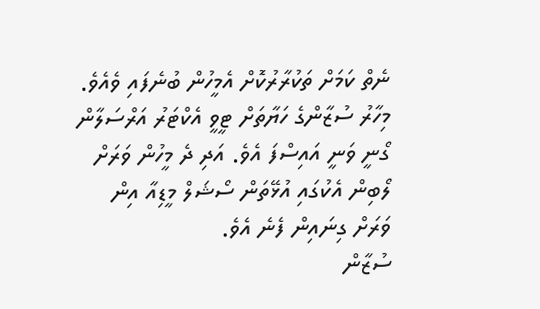ނެތް ކަމަށް ތަކުރާރުކޮށް އެމީހުން ބުނެފައި ވެއެވެ.
މިހާރު ސުޒާންގެ ހަޔާތަށް ޓީވީ އެކްޓަރު އަރްސަލާން ގޯނީ ވަނީ އައިސްފަ އެވެ. އަދި ދެ މީހުން ވަރަށް ލޯބިން އެކުގައި އުޅޭތަން ސޯޝަލް މީޑިއާ އިން ވަރަށް ގިނައިން ފެނެ އެވެ.
ސުޒާން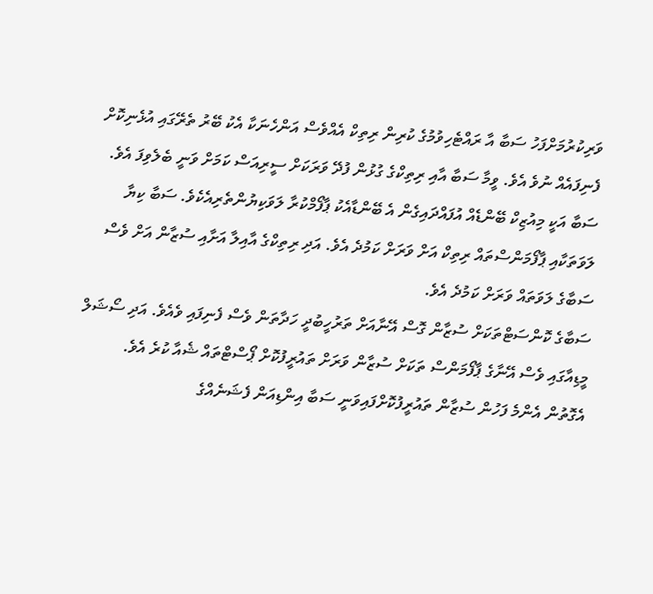ވަރިކުރުމަށްފަހު ސަބާ އާ ރައްޓެހިވުމުގެ ކުރިން ރިތިކް އެއްވެސް އަންހެނަކާ އެކު ބޭރު ތެރޭގައި އުޅެނިކޮށް ފެނިފައެއް ނުވެ އެވެ. ވީމާ ސަބާ އާއި ރިތިކްގެ ގުޅުން ފުދޭ ވަރަކަށް ސީރިއަސް ކަމަށް ވަނީ ބެލެވިފަ އެވެ.
ސަބާ އަކީ މިއުޒިކް ބޭންޑެއް އުފައްދައިގެން އެ ބޭންޑާއެކު ޕާފޯމްކުރާ ލަވަކިޔުންތެރިއެކެވެ. ސަބާ ކިޔާ ލަވަތަކާއި ޕާފޯމަންސްތައް ރިތިކް އަށް ވަރަށް ކަމުދެ އެވެ. އަދި ރިތިކްގެ އާއިލާ އަށާއި ސުޒާން އަށް ވެސް ސަބާގެ ލަވަތައް ވަރަށް ކަމުދެ އެވެ.
ސަބާގެ ކޮންސަޓްތަކަށް ސުޒާން ގޮސް އޭނާއަށް ތަރުހީބުދީ ހަދާތަން ވެސް ފެނިފައި ވެއެވެ. އަދި ސޯޝަލް މީޑިއާގައި ވެސް އޭނާގެ ޕާފޯމަންސް ތަކަށް ސުޒާން ވަރަށް ތައުރީފުކޮށް ޕޯސްޓްތައް ޝެއާ ކުރެ އެވެ.
އެގޮތުން އެންމެ ފަހުން ސުޒާން ތައުރީފުކޮށްފައިވަނީ ސަބާ އިންޑިއަން ފެޝަނެއްގެ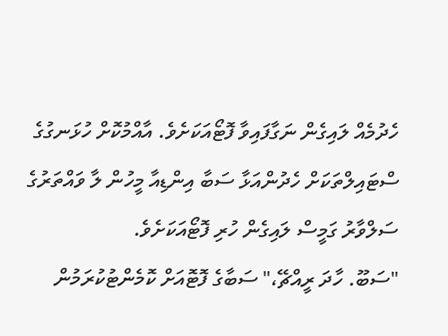ހެދުމެއް ލައިގެން ނަގާފައިވާ ފޮޓޯއަކަށެވެ. އާއްމުކޮށް ހުޅަނގުގެ ސްޓައިލްތަކަށް ހެދުންއަޅާ ސަބާ އިންޑިއާ މީހުން ލާ ވައްތަރުގެ ސަލްވާރު ގަމީސް ލައިގެން ހުރި ފޮޓޯއަކަށެވެ.
"ސަބޫ. ހާދަ ރީއްޗޭ،" ސަބާގެ ފޮޓޮއަށް ކޮމެންޓުކުރަމުން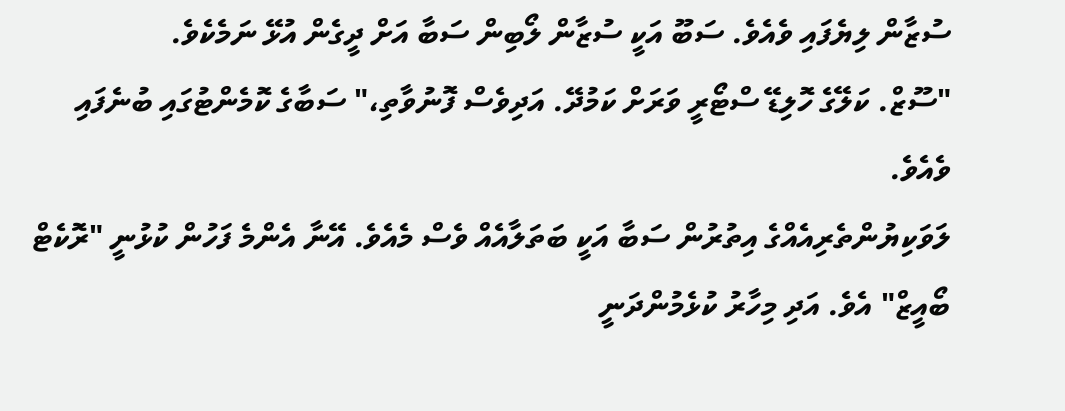ސުޒާން ލިޔެފައި ވެއެވެ. ސަބޫ އަކީ ސުޒާން ލޯބިން ސަބާ އަށް ދީގެން އުޅޭ ނަމެކެވެ.
"ސޫޒް. ކަލޭގެ ހޮލިޑޭ ސްޓޯރީ ވަރަށް ކަމުދޭ. އަދިވެސް ފޮނުވާތި،" ސަބާގެ ކޮމެންޓުގައި ބުނެފައި ވެއެވެ.
ލަވަކިޔުންތެރިއެއްގެ އިތުރުން ސަބާ އަކީ ބަތަލާއެއް ވެސް މެއެވެ. އޭނާ އެންމެ ފަހުން ކުޅުނީ "ރޮކެޓް ބޯއީޒް" އެވެ. އަދި މިހާރު ކުޅެމުންދަނީ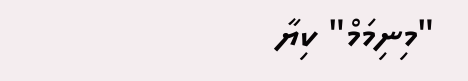"މިނިމަމް" ކިޔާ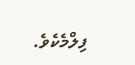ފިލްމެކެވެ.